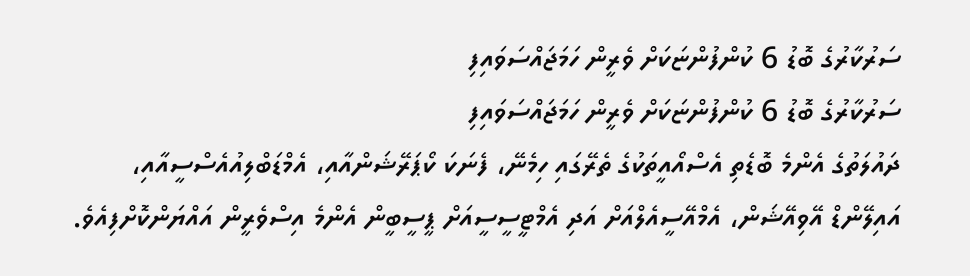ސަރުކާރުގެ ބޮޑު 6 ކުންފުންޏަކަށް ވެރީން ހަމަޖައްސަވައިފި
ސަރުކާރުގެ ބޮޑު 6 ކުންފުންޏަކަށް ވެރީން ހަމަޖައްސަވައިފި
ދައުލަތުގެ އެންމެ ބޮޑެތި އެސްއޯއީތަކުގެ ތެރޭގައި ހިމެނޭ، ފެނަކަ ކޯޕަރޭޝަންއާއި، އެމްޑަބްލިއުއެސްސީއާއި، އައިލޭންޑް އޭވިއޭޝަން، އެމްއޭސީއެލްއަށް އަދި އެމްޓީސީސީއަށް ޕީސީބީން އެންމެ އިސްވެރީން އައްޔަންކޮށްފިއެވެ.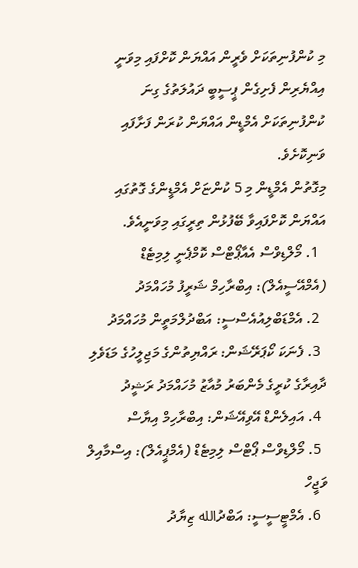މި ކުންފުނިތަކަށް ވެރީން އައްޔަން ކޮށްފައި މިވަނީ އިއްޔެރިން ފެށިގެން ޕީސީބީ ދައުލަތުގެ ގިނަ ކުންފުނިތަކަށް އެމްޑީން އައްޔަން ކުރަން ފަށާފައި ވަނިކޮށެވެ.
މިގޮތުން އެމްޑީން މި 5 ކުންޏަށް އެމްޑީންގެ ގޮތުގައި އައްޔަން ކޮށްފައިވާ ބޭފުޅުން ތިރީގައި މިވަނީއެވެ.
  1. މޯލްޑިވްސް އެއާޕޯޓްސް ކޮމްޕެނީ ލިމިޓެޑް (އެމްއޭސީއެލް): އިބްރާހިމް ޝަރީފު މުހައްމަދު
  2. އެމްޑަބްލިއުއެސްސީ: އަބްދުލްމަތީން މުހައްމަދު
  3. ފެނަކަ ކޯޕަރޭޝަން: ރައްޔިތުންގެ މަޖިލީހުގެ މަޑަވެލި ދާއިރާގެ ކުރީގެ މެންބަރު މުއާޒު މުހައްމަދު ރަޝީދު
  4. އައިލެންޑް އޭވިއޭޝަން: އިބްރާހިމް އިޔާސް
  5. މޯލްޑިވްސް ޕޯޓްސް ލިމިޓެޑް (އެމްޕީއެލް): އިސްމާއިލް ވަޖީހް
  6. އެމްޓީސީސީ: އަބްދުالله ޒިޔާދު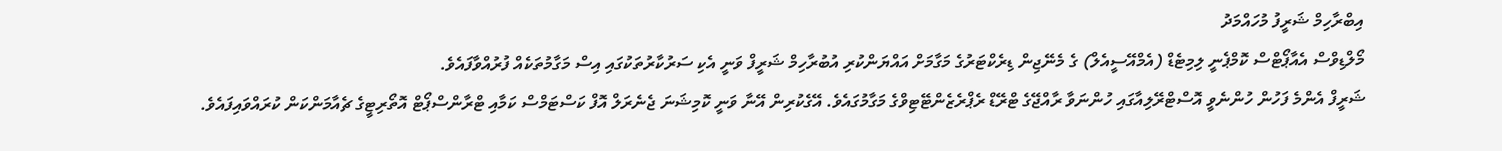އިބްރާހިމް ޝަރީފު މުހައްމަދު
މޯލްޑިވްސް އެއާޕޯޓްސް ކޮމްޕެނީ ލިމިޓެޑް (އެމްއޭސީއެލް) ގެ މެނޭޖިން ޑިރެކްޓަރުގެ މަގާމަށް އައްޔަންކުރި އުބުރާހިމް ޝަރީފް ވަނީ އެކި ސަރުކާރުތަކުގައި އިސް މަގާމުތަކެއް ފުރުއްވާފައެވެ.
ޝަރީފް އެންމެ ފަހުން ހުންނެވީ އޮސްޓްރޭލިއާގައި ހުންނަވާ ރާއްޖޭގެ ޓްރޭޑް ރެޕްރެޒެންޓޭޓިވްގެ މަގާމުގައެވެ. އޭގެކުރިން އޭނާ ވަނީ ކޮމިޝަނަ ޖެނެރަލް އޮފް ކަސްޓަމްސް ކަމާއި ޓްރާންސްޕޯޓް އޮތޯރިޓީގެ ޗެއާމަންކަން ކުރައްވައިފައެވެ.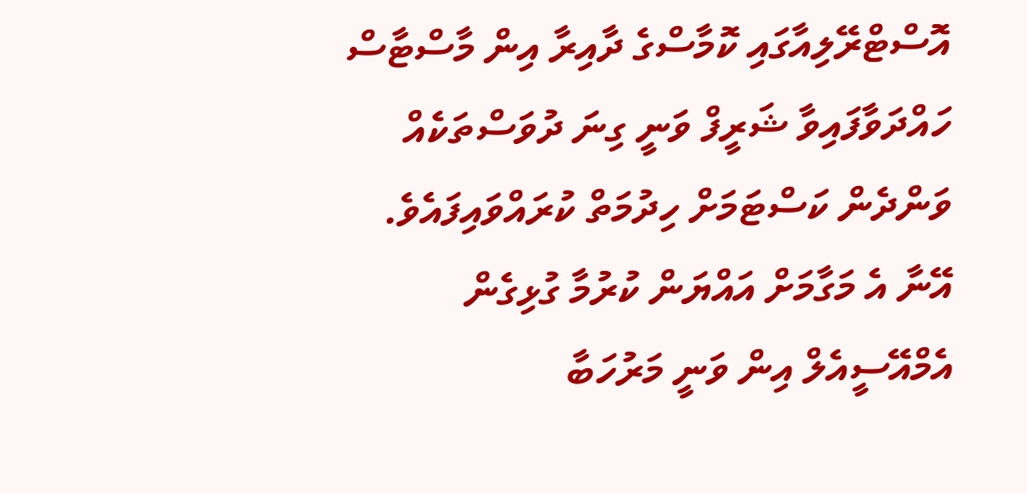އޮސްޓްރޭލިއާގައި ކޮމާސްގެ ދާއިރާ އިން މާސްޓާސް ހައްދަވާފައިވާ ޝަރީފް ވަނީ ގިނަ ދުވަސްތަކެއް ވަންދެން ކަސްޓަމަށް ހިދުމަތް ކުރައްވައިފައެވެ. އޭނާ އެ މަގާމަށް އައްޔަން ކުރުމާ ގުޅިގެން އެމްއޭސީއެލް އިން ވަނީ މަރުހަބާ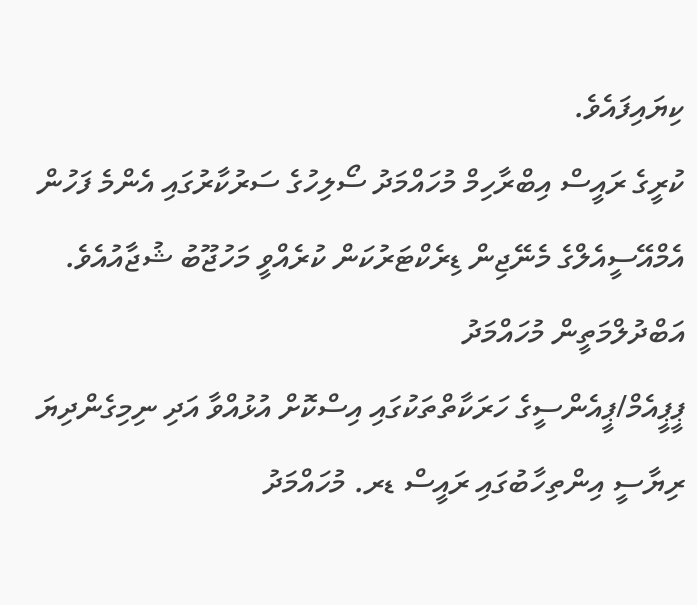ކިޔައިފައެވެ.
ކުރީގެ ރައީސް އިބްރާހިމް މުހައްމަދު ސޯލިހުގެ ސަރުކާރުގައި އެންމެ ފަހުން އެމްއޭސީއެލްގެ މެނޭޖިން ޑިރެކްޓަރުކަން ކުރެއްވީ މަހުޖޫބު ޝުޖާއުއެވެ.
އަބްދުލްމަތީން މުހައްމަދު
ޕީޕީއެމް/ޕީއެންސީގެ ހަރަކާތްތަކުގައި އިސްކޮށް އުޅުއްވާ އަދި ނިމިގެންދިޔަ ރިޔާސީ އިންތިހާބުގައި ރައީސް ޑރ. މުހައްމަދު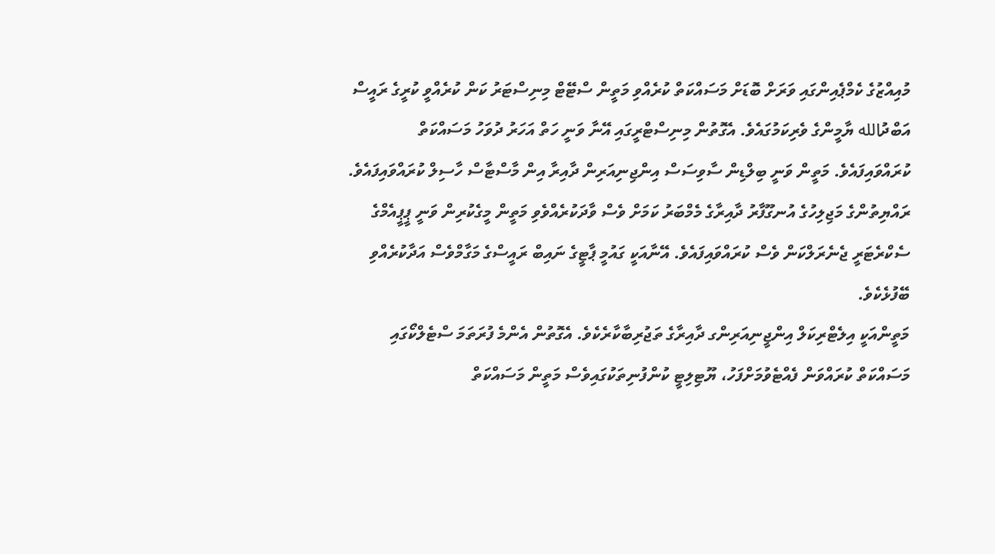މުއިއްޒުގެ ކެމްޕެއިންގައި ވަރަށް ބޮޑަށް މަސައްކަތް ކުރެއްވި މަތީން ސްޓޭޓް މިނިސްޓަރު ކަން ކުރެއްވީ ކުރީގެ ރައީސް އަބްދުالله ޔާމީންގެ ވެރިކަމުގައެވެ. އެގޮތުން މިނިސްޓްރީގައި އޭނާ ވަނީ ހަތް އަހަރު ދުވަހު މަސައްކަތް ކުރައްވައިފައެވެ. މަތީން ވަނީ ބިލްޑިން ސާވިސަސް އިންޖިނިއަރިން ދާއިރާ އިން މާސްޓާސް ހާސިލް ކުރައްވައިފައެވެ.
ރައްޔިތުންގެ މަޖިލިހުގެ އުނގޫފާރު ދާއިރާގެ މެމްބަރު ކަމަށް ވެސް ވާދަކުރެއްވެވި މަތީން މީގެކުރިން ވަނީ ޕީޕީއެމްގެ ސެކްރެޓަރީ ޖެނެރަލްކަން ވެސް ކުރައްވައިފައެވެ. އޭނާއަކީ ގައުމީ ޕާޓީގެ ނައިބް ރައީސްގެ މަގާމްވެސް އަދާކުރެއްވި ބޭފުޅެކެވެ.
މަތީންއަކީ އިލެޓްރިކަލް އިންޖީނިއަރިންގ ދާއިރާގެ ތަޖުރިބާކާރެކެވެ. އެގޮތުން އެންމެ ފުރަތަމަ ސްޓެލްކޯގައި މަސައްކަތް ކުރައްވަން ފެއްޓެވުމަށްފަހު، ޔޫޓިލިޓީ ކުންފުނިތަކުގައިވެސް މަތީން މަސައްކަތް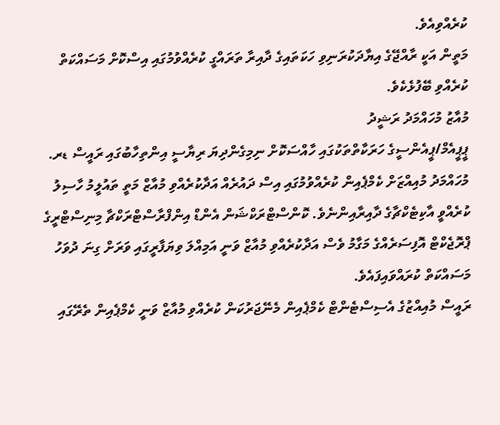ކުރެއްވިއެވެ.
މަތީން އަކީ ރާއްޖޭގެ އިޔާދަކުރަނިވި ހަކަތައިގެ ދާއިރާ ތަރައްގީ ކުރެއްވުމުގައި އިސްކޮށް މަސައްކަތް ކުރެއްވި ބޭފުޅެކެވެ.
މުއާޒު މުހައްމަދު ރަޝީދު
ޕީޕީއެމް/ޕީއެންސީގެ ހަރަކާތްތަކުގައި ހާއްސަކޮށް ނިމިގެންދިޔަ ރިޔާސީ އިންތިހާބުގައި ރައީސް ޑރ. މުހައްމަދު މުއިއްޒަށް ކެމްޕެއިން ކުރެއްވުމުގައި އިސް ދައުރެއް އަދާކުރެއްވި މުއާޒް މަތީ ތައުލީމު ހާސިލު ކުރެއްވީ އާކިޓެކްޗާގެ ދާއިރާއިންނެވެ. ކޮންސްޓްރަކްޝަން އެންޑް އިންފްރާސްޓްރަކްޗާ މިނިސްޓްރީގެ ޕްރޮޖެކްޓް އޮފިސަރެއްގެ މަގާމު ވެސް އަދާކުރެއްވި މުއާޒް ވަނީ އަމިއްލަ ވިޔަފާރީގައި ވަރަށް ގިނަ ދުވަހު މަސައްކަތް ކުރައްވައިފައެވެ.
ރައީސް މުއިއްޒުގެ އެސިސްޓެންޓް ކެމްޕެއިން މެނޭޖަރުކަން ކުރެއްވި މުއާޒް ވަނީ ކެމްޕެއިން ތެރޭގައި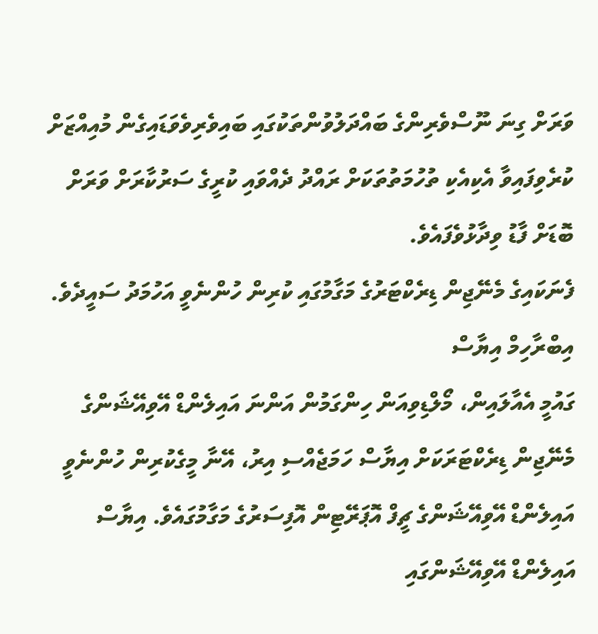ވަރަށް ގިނަ ނޫސްވެރިންގެ ބައްދަލުވުންތަކުގައި ބައިވެރިވެވަޑައިގެން މުއިއްޒަށް ކުރެވިފައިވާ އެކިއެކި ތުހުމަތުތަކަށް ރައްދު ދެއްވައި ކުރީގެ ސަރުކާރަށް ވަރަށް ބޮޑަށް ފާޑު ވިދާޅުވެފައެވެ.
ފެނަކައިގެ މެނޭޖިން ޑިރެކްޓަރުގެ މަގާމުގައި ކުރިން ހުންނެވީ އަހުމަދު ސައީދެވެ.
އިބްރާހިމް އިޔާސް
ގައުމީ އެއާލައިން، މޯލްޑިވިއަން ހިންގަމުން އަންނަ އައިލެންޑް އޭވިއޭޝަންގެ މެނޭޖިން ޑިރެކްޓަރަކަށް އިޔާސް ހަމަޖެއްސި އިރު، އޭނާ މީގެކުރިން ހުންނެވީ އައިލެންޑް އޭވިއޭޝަންގެ ޗީފް އޮޕަރޭޓިން އޮފިސަރުގެ މަގާމުގައެވެ. އިޔާސް އައިލެންޑް އޭވިއޭޝަންގައި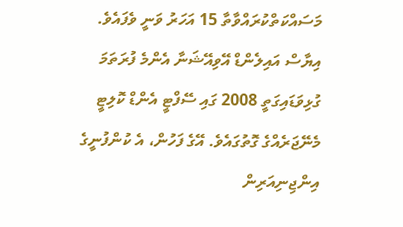މަސައްކަތްކުރައްވާތާ 15 އަހަރު ވަނީ ވެފައެވެ.
އިޔާސް އައިލެންޑް އޭވިއޭޝަނާ އެންމެ ފުރަތަމަ ގުޅިވަޑައިގަތީ 2008 ގައި ސޭފްޓީ އެންޑް ކޮލިޓީ މެނޭޖަރެއްގެ ގޮތުގައެވެ. އޭގެ ފަހުން، އެ ކުންފުނީގެ އިންޖިނިއަރިން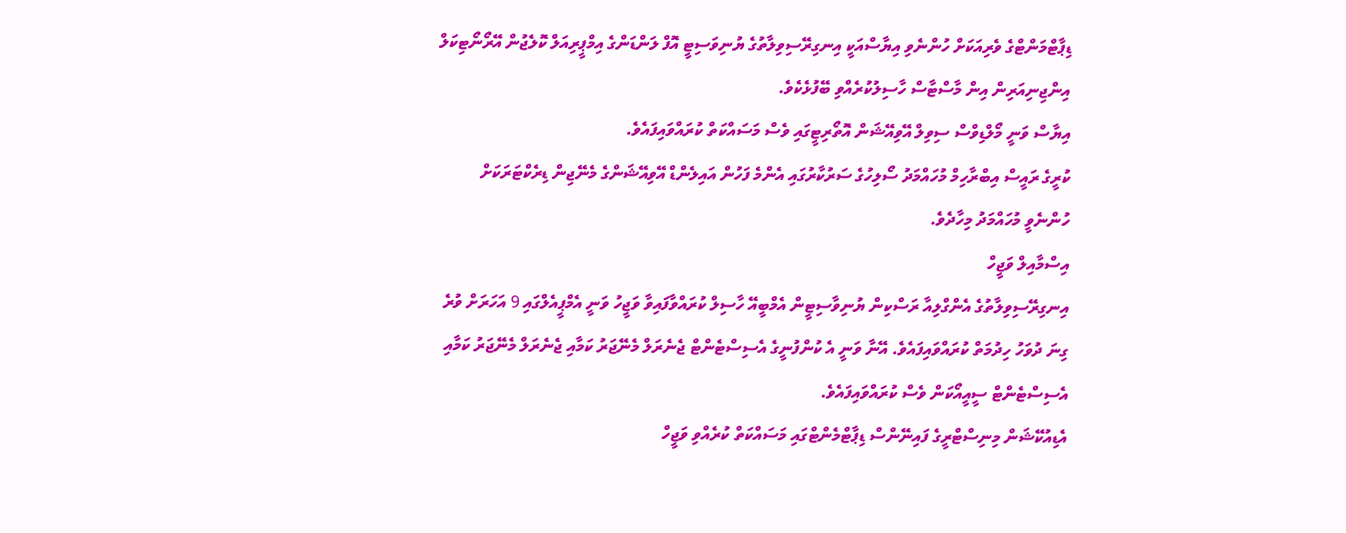ޑިޕާޓްމަންޓްގެ ވެރިއަކަށް ހުންނެވި އިޔާސްއަކީ އިނގިރޭސިވިލާތުގެ ޔުނިވަސިޓީ އޮފް ލަންޑަންގެ އިމްޕީރިއަލް ކޮލެޖުން އޭރޯނޯޓިކަލް އިންޖިނިއަރިން އިން މާސްޓާސް ހާސިލުކުރެއްވި ބޭފުޅެކެވެ.
އިޔާސް ވަނީ މޯލްޑިވްސް ސިވިލް އޭވިއޭޝަން އޮތޯރިޓީގައި ވެސް މަސައްކަތް ކުރައްވައިފައެވެ.
ކުރީގެ ރައީސް އިބްރާހިމް މުހައްމަދު ސޯލިހުގެ ސަރުކާރުގައި އެންމެ ފަހުން އައިލެންޑް އޭވިއޭޝަންގެ މެނޭޖިން ޑިރެކްޓަރަކަށް ހުންނެވީ މުހައްމަދު މިހާދެވެ.
އިސްމާއިލް ވަޖީހް
އިނގިރޭސިވިލާތުގެ އެންގްލިއާ ރަސްކިން ޔުނިވާސިޓީން އެމްބީއޭ ހާސިލް ކުރައްވާފައިވާ ވަޖީހު ވަނީ އެމްޕީއެލްގައި 9 އަހަރަށް ވުރެ ގިނަ ދުވަހު ހިދުމަތް ކުރައްވައިފައެވެ. އޭނާ ވަނީ އެ ކުންފުނީގެ އެސިސްޓެންޓް ޖެނެރަލް މެނޭޖަރު ކަމާއި ޖެނެރަލް މެނޭޖަރު ކަމާއި އެސިސްޓެންޓް ސީއީއޯކަން ވެސް ކުރައްވައިފައެވެ.
އެޑިއުކޭޝަން މިނިސްޓްރީގެ ފައިނޭންސް ޑިޕާޓްމެންޓްގައި މަސައްކަތް ކުރެއްވި ވަޖީހް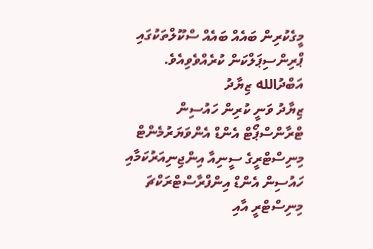މީގެކުރިން ބައެއް ބައެއް ސްކޫލްތަކުގައި ޕްރިންސިޕަލްކަން ކުރެއްވެވިއެވެ.
އަބްދުالله ޒިޔާދު
ޒިޔާދު ވަނީ ކުރިން ހައުސިން ޓްރާންސްޕޯޓް އެންޑް އެންވަޔަރުމެންޓް މިނިސްޓްރީގެ ސީނިއާ އިންޖިނިއަރުކަމާއި ހައުސިން އެންޑް އިންފްރާސްޓްރަކްޗަ މިނިސްޓްރީ އާއި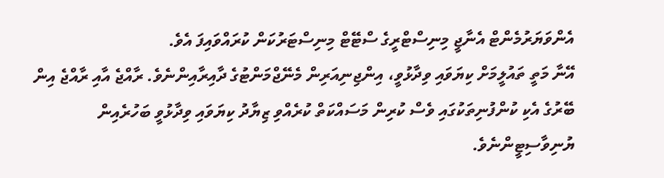އެންވަޔަރުމެންޓް އެނާޖީ މިނިސްޓްރީގެ ސްޓޭޓް މިނިސްޓަރުކަން ކުރައްވައިފަ އެވެ.
އޭނާ މަތީ ތައުލީމަށް ކިޔަވައި ވިދާޅުވީ، އިންޖިނިއަރިން މެނޭޖްމަންޓުގެ ދާއިރާއިންނެވެ. ރާއްޖެ އާއި ރާއްޖެ އިން ބޭރުގެ އެކި ކުންފުނިތަކުގައި ވެސް ކުރިން މަސައްކަތް ކުރެއްވި ޒިޔާދު ކިޔަވައި ވިދާޅުވީ ބަހުރެއިން ޔުނިވާސިޓީންނެވެ.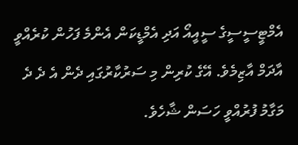އެމްޓީސީސީގެ ސީއީއޯ އަދި އެމްޑީކަން އެންމެ ފަހުން ކުރެއްވީ އާދަމް އާޒިމެވެ. އޭގެ ކުރިން މި ސަރުކާރުގައި ދެން އެ ދެ ދެ މަގާމު ފުރުއްވީ ހަސަން ޝާހެވެ.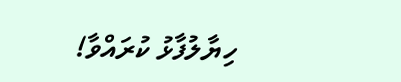ހިޔާލުފާޅު ކުރައްވާ!